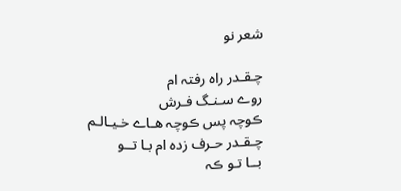شعر نو

چـقـدر راه رفتہ ام
روے سـنـگ فـرش
ڪوچہ پس ڪوچہ هـاے خـیـالـم
چـقـدر حـرف زده ام بـا تــو
بــا تـو ڪہ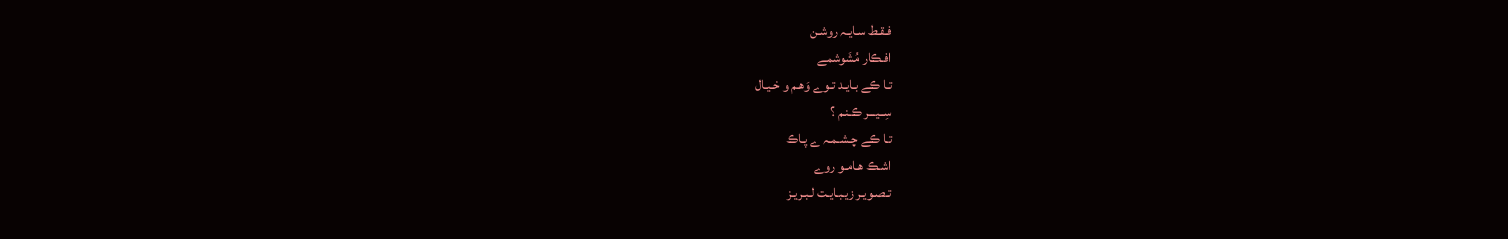فـقـط سـایـہ روشـن
افـڪار مُشَوشمے
تـا ڪے بـایـد تـوے وَهـم و خـیـال
سِــیـــر ڪـنـم ؟
تـا ڪے چـشـمـہ ے پـاڪ
اشـڪ هـامـو روے
تـصـویـر زیـبـایـت لـبـریـز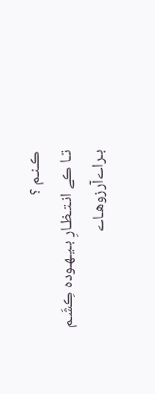ڪـنـم ؟
تـا ڪے انـتـظـارِ بـیـهـوده ڪِشَـم
بـراےآرزوهـاے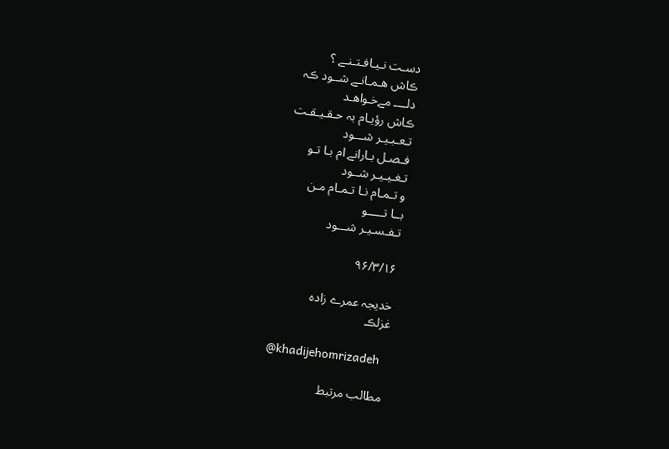دسـت نـیـافـتـنـے ؟
ڪاش هـمـانـے شــود ڪہ
دلــــ مےخـواهـد
ڪاش رؤیـام بہ حـقـیـقـت
تـعـبـیـر شـــود
فـصـل بـارانے ام بـا تـو
تـغـیـیـر شــود
و تـمـام نـا تـمـام مـن
بــا تـــــو
تـفـسـیـر شـــود

۹۶/۳/۱۶

خدیجہ عمرے زاده
غزلڪ

@khadijehomrizadeh

مطالب مرتبط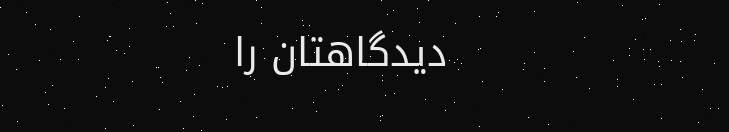دیدگاهتان را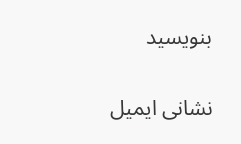بنویسید

نشانی ایمیل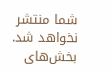شما منتشر نخواهد شد. بخش‌های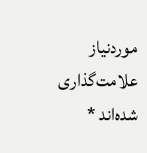موردنیاز علامت‌گذاری شده‌اند *